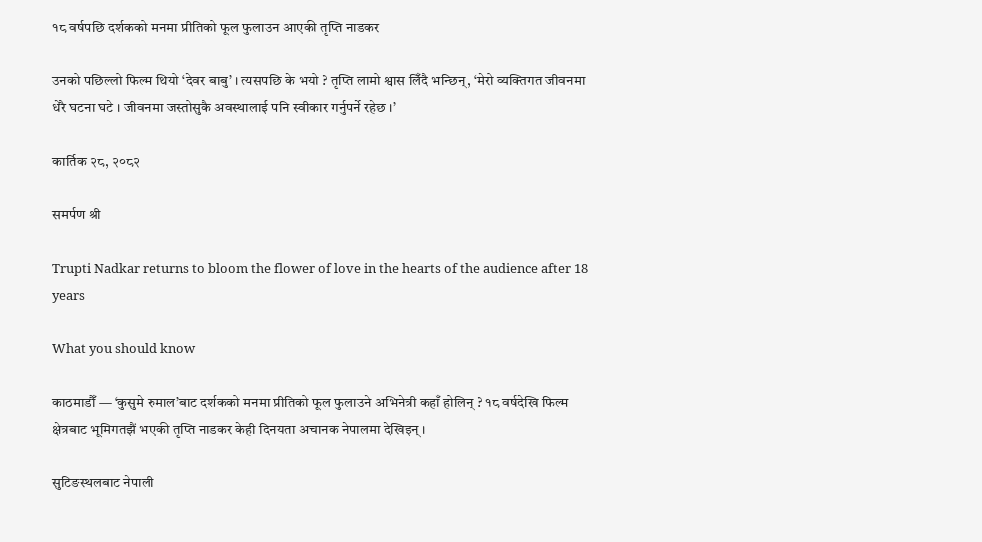१८ वर्षपछि दर्शकको मनमा प्रीतिको फूल फुलाउन आएकी तृप्ति नाडकर

उनको पछिल्लो फिल्म थियो ‘देवर बाबु’ । त्यसपछि के भयो ? तृप्ति लामो श्वास लिँदै भन्छिन्, ‘मेरो व्यक्तिगत जीवनमा धेरै घटना घटे । जीवनमा जस्तोसुकै अवस्थालाई पनि स्वीकार गर्नुपर्ने रहेछ ।’

कार्तिक २८, २०८२

समर्पण श्री

Trupti Nadkar returns to bloom the flower of love in the hearts of the audience after 18 years

What you should know

काठमाडौँ — ‘कुसुमे रुमाल’बाट दर्शकको मनमा प्रीतिको फूल फुलाउने अभिनेत्री कहाँ होलिन् ? १८ वर्षदेखि फिल्म क्षेत्रबाट भूमिगतझैं भएकी तृप्ति नाडकर केही दिनयता अचानक नेपालमा देखिइन् ।

सुटिङस्थलबाट नेपाली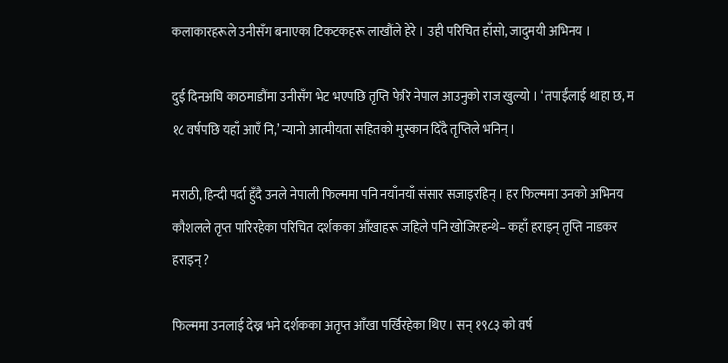कलाकारहरूले उनीसँग बनाएका टिकटकहरू लाखौंले हेरे । उही परिचित हाँसो, जादुमयी अभिनय ।

दुई दिनअघि काठमाडौंमा उनीसँग भेट भएपछि तृप्ति फेरि नेपाल आउनुको राज खुल्यो । ‘तपाईंलाई थाहा छ, म १८ वर्षपछि यहाँ आएँ नि,’ न्यानो आत्मीयता सहितको मुस्कान दिँदै तृप्तिले भनिन् ।

मराठी, हिन्दी पर्दा हुँदै उनले नेपाली फिल्ममा पनि नयाँनयाँ संसार सजाइरहिन् । हर फिल्ममा उनको अभिनय कौशलले तृप्त पारिरहेका परिचित दर्शकका आँखाहरू जहिले पनि खोजिरहन्थे– कहाँ हराइन् तृप्ति नाडकर हराइन् ?

फिल्ममा उनलाई देख्न भने दर्शकका अतृप्त आँखा पर्खिरहेका थिए । सन् १९८३ को वर्ष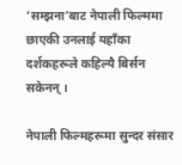‘सम्झना’बाट नेपाली फिल्ममा छाएकी उनलाई यहाँका दर्शकहरूले कहिल्यै बिर्सन सकेनन् ।

नेपाली फिल्महरूमा सुन्दर संसार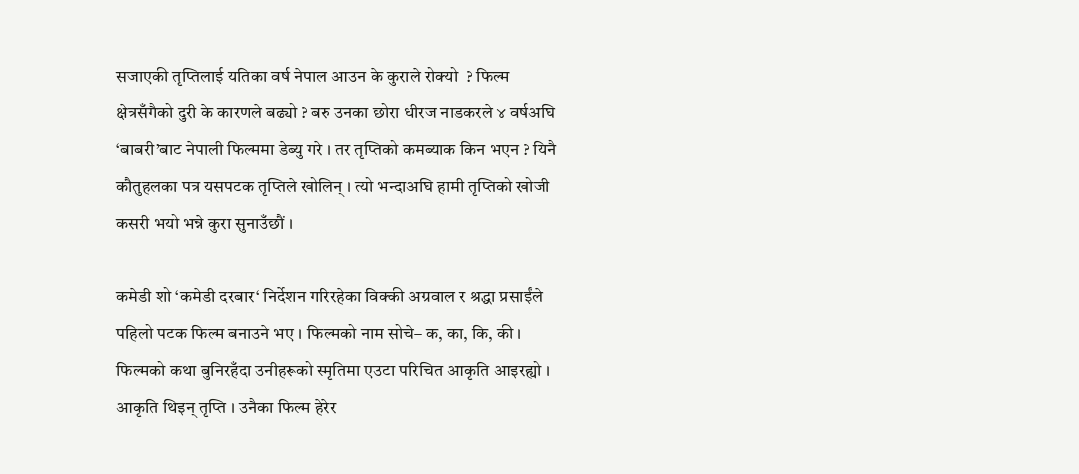सजाएकी तृप्तिलाई यतिका वर्ष नेपाल आउन के कुराले रोक्यो  ? फिल्म क्षेत्रसँगैको दुरी के कारणले बढ्यो ? बरु उनका छोरा धीरज नाडकरले ४ वर्षअघि ‘बाबरी’बाट नेपाली फिल्ममा डेब्यु गरे । तर तृप्तिको कमब्याक किन भएन ? यिनै कौतुहलका पत्र यसपटक तृप्तिले खोलिन् । त्यो भन्दाअघि हामी तृप्तिको खोजी कसरी भयो भन्ने कुरा सुनाउँछौं ।

कमेडी शो ‘कमेडी दरबार‘ निर्देशन गरिरहेका विक्की अग्रवाल र श्रद्धा प्रसाईंले पहिलो पटक फिल्म बनाउने भए । फिल्मको नाम सोचे– क, का, कि, की । फिल्मको कथा बुनिरहँदा उनीहरूको स्मृतिमा एउटा परिचित आकृति आइरह्यो । आकृति थिइन् तृप्ति । उनैका फिल्म हेरेर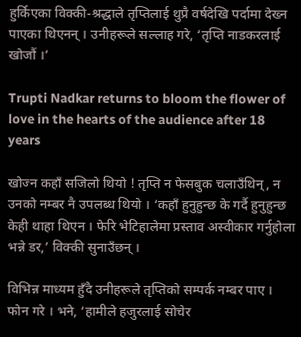हुर्किएका विक्की-श्रद्धाले तृप्तिलाई थुप्रै वर्षदेखि पर्दामा देख्न पाएका थिएनन् । उनीहरूले सल्लाह गरे, ‘तृप्ति नाडकरलाई खोजौं ।’

Trupti Nadkar returns to bloom the flower of love in the hearts of the audience after 18 years

खोज्न कहाँ सजिलो थियो ! तृप्ति न फेसबुक चलाउँथिन्, न उनको नम्बर नै उपलब्ध थियो । ‘कहाँ हुनुहुन्छ के गर्दै हुनुहुन्छ केही थाहा थिएन । फेरि भेटिहालेमा प्रस्ताव अस्वीकार गर्नुहोला भन्ने डर,’ विक्की सुनाउँछन् ।

विभिन्न माध्यम हुँदै उनीहरूले तृप्तिको सम्पर्क नम्बर पाए । फोन गरे । भने, ‘हामीले हजुरलाई सोचेर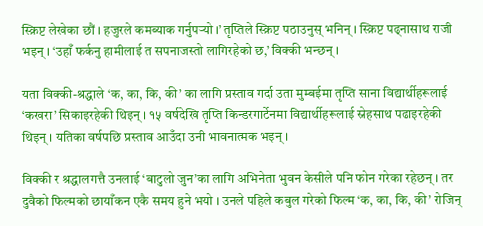स्क्रिप्ट लेखेका छौं । हजुरले कमब्याक गर्नुपर्‍यो ।’ तृप्तिले स्क्रिप्ट पठाउनुस् भनिन् । स्क्रिप्ट पढ्नासाथ राजी भइन् । ‘उहाँ फर्कनु हामीलाई त सपनाजस्तो लागिरहेको छ,’ विक्की भन्छन् ।

यता विक्की-श्रद्धाले ‘क, का, कि, की’ का लागि प्रस्ताव गर्दा उता मुम्बईमा तृप्ति साना विद्यार्थीहरूलाई ‘कखरा’ सिकाइरहेकी थिइन् । १५ वर्षदेखि तृप्ति किन्डरगार्टेनमा विद्यार्थीहरूलाई स्नेहसाथ पढाइरहेकी थिइन् । यतिका वर्षपछि प्रस्ताव आउँदा उनी भावनात्मक भइन् ।

विक्की र श्रद्धालगत्तै उनलाई ‘बाटुलो जुन’का लागि अभिनेता भुवन केसीले पनि फोन गरेका रहेछन् । तर दुवैको फिल्मको छायाँकन एकै समय हुने भयो । उनले पहिले कबुल गरेको फिल्म ‘क, का, कि, की’ रोजिन्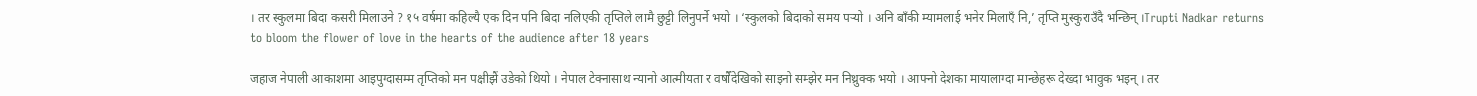। तर स्कुलमा बिदा कसरी मिलाउने ? १५ वर्षमा कहिल्यै एक दिन पनि बिदा नलिएकी तृप्तिले लामै छुट्टी लिनुपर्ने भयो । ‘स्कुलको बिदाको समय पर्‍यो । अनि बाँकी म्यामलाई भनेर मिलाएँ नि,’ तृप्ति मुस्कुराउँदै भन्छिन् ।Trupti Nadkar returns to bloom the flower of love in the hearts of the audience after 18 years

जहाज नेपाली आकाशमा आइपुग्दासम्म तृप्तिको मन पक्षीझैं उडेको थियो । नेपाल टेक्नासाथ न्यानो आत्मीयता र वर्षौंदेखिको साइनो सम्झेर मन निथ्रुक्क भयो । आफ्नो देशका मायालाग्दा मान्छेहरू देख्दा भावुक भइन् । तर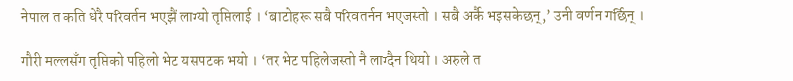नेपाल त कति धेरै परिवर्तन भएझैं लाग्यो तृप्तिलाई । ‘बाटोहरू सबै परिवतर्नन भएजस्तो । सबै अर्कै भइसकेछन्,’ उनी वर्णन गर्छिन् ।

गौरी मल्लसँग तृप्तिको पहिलो भेट यसपटक भयो । ‘तर भेट पहिलेजस्तो नै लाग्दैन थियो । अरुले त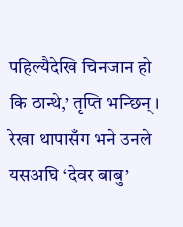पहिल्यैदेखि चिनजान हो कि ठान्थे,’ तृप्ति भन्छिन् । रेखा थापासँग भने उनले यसअघि ‘देवर बाबु’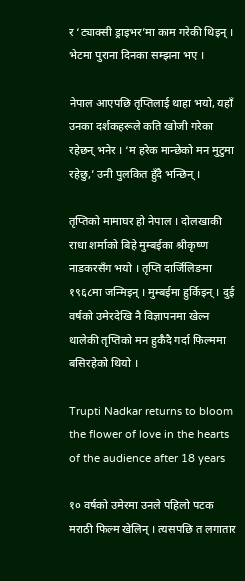र ‘ट्याक्सी ड्राइभर’मा काम गरेकी थिइन् । भेटमा पुराना दिनका सम्झना भए ।

नेपाल आएपछि तृप्तिलाई थाहा भयो, यहाँ उनका दर्शकहरूले कति खोजी गरेका रहेछन् भनेर । ‘म हरेक मान्छेको मन मुटुमा रहेछु,’ उनी पुलकित हुँदै भन्छिन् ।

तृप्तिको मामाघर हो नेपाल । दोलखाकी राधा शर्माको बिहे मुम्बईका श्रीकृष्ण नाडकरसँग भयो । तृप्ति दार्जिलिङमा १९६८मा जन्मिइन् । मुम्बईमा हुर्किइन् । दुई वर्षको उमेरदेखि नै विज्ञापनमा खेल्न थालेकी तृप्तिको मन हुर्कँदै गर्दा फिल्ममा बसिरहेको थियो ।

Trupti Nadkar returns to bloom the flower of love in the hearts of the audience after 18 years

१० वर्षको उमेरमा उनले पहिलो पटक मराठी फिल्म खेलिन् । त्यसपछि त लगातार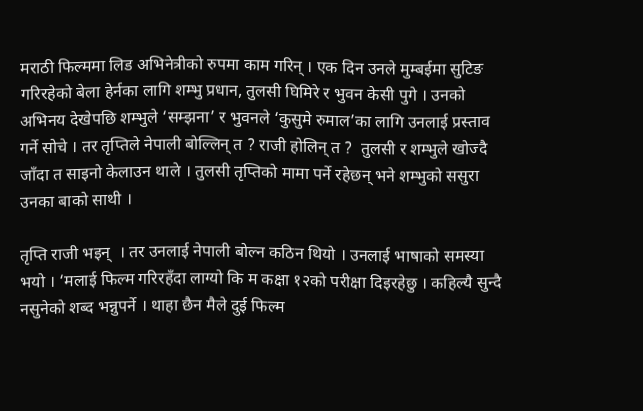मराठी फिल्ममा लिड अभिनेत्रीको रुपमा काम गरिन् । एक दिन उनले मुम्बईमा सुटिङ गरिरहेको बेला हेर्नका लागि शम्भु प्रधान, तुलसी घिमिरे र भुवन केसी पुगे । उनको अभिनय देखेपछि शम्भुले ‘सम्झना’ र भुवनले ‘कुसुमे रुमाल’का लागि उनलाई प्रस्ताव गर्ने सोचे । तर तृप्तिले नेपाली बोल्लिन् त ? राजी होलिन् त ?  तुलसी र शम्भुले खोज्दै जाँदा त साइनो केलाउन थाले । तुलसी तृप्तिको मामा पर्ने रहेछन् भने शम्भुको ससुरा उनका बाको साथी ।

तृप्ति राजी भइन्  । तर उनलाई नेपाली बोल्न कठिन थियो । उनलाई भाषाको समस्या भयो । ‘मलाई फिल्म गरिरहँदा लाग्यो कि म कक्षा १२को परीक्षा दिइरहेछु । कहिल्यै सुन्दै नसुनेको शब्द भन्नुपर्ने । थाहा छैन मैले दुई फिल्म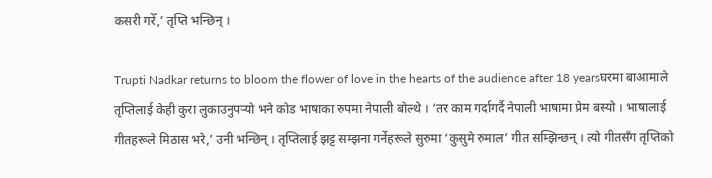कसरी गरेँ,’ तृप्ति भन्छिन् ।

Trupti Nadkar returns to bloom the flower of love in the hearts of the audience after 18 yearsघरमा बाआमाले तृप्तिलाई केही कुरा लुकाउनुपर्‍यो भने कोड भाषाका रुपमा नेपाली बोल्थे । ‘तर काम गर्दागर्दै नेपाली भाषामा प्रेम बस्यो । भाषालाई गीतहरूले मिठास भरे,’ उनी भन्छिन् । तृप्तिलाई झट्ट सम्झना गर्नेहरूले सुरुमा ‘कुसुमे रुमाल’ गीत सम्झिन्छन् । त्यो गीतसँग तृप्तिको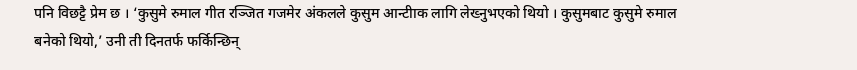पनि विछट्टै प्रेम छ । ‘कुसुमे रुमाल गीत रञ्जित गजमेर अंकलले कुसुम आन्टीाक लागि लेख्नुभएको थियो । कुसुमबाट कुसुमे रुमाल बनेको थियो,’ उनी ती दिनतर्फ फर्किन्छिन्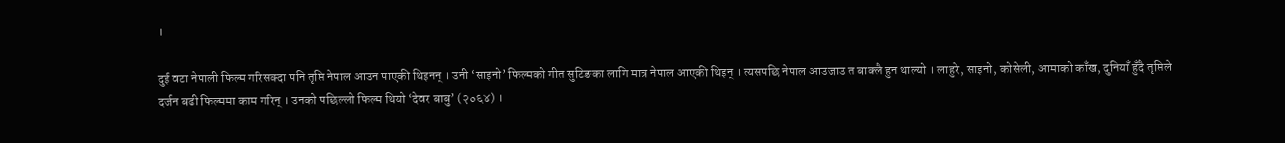।

दुई वटा नेपाली फिल्म गरिसक्दा पनि तृप्ति नेपाल आउन पाएकी थिइनन् । उनी ‘साइनो’ फिल्मको गीत सुटिङका लागि मात्र नेपाल आएकी थिइन् । त्यसपछि नेपाल आउजाउ त बाक्लै हुन थाल्यो । लाहुरे, साइनो, कोसेली, आमाको काँख, दुनियाँ हुँदै तृप्तिले दर्जन बढी फिल्ममा काम गरिन् । उनको पछिल्लो फिल्म थियो ‘देवर बाबु’ (२०६४) ।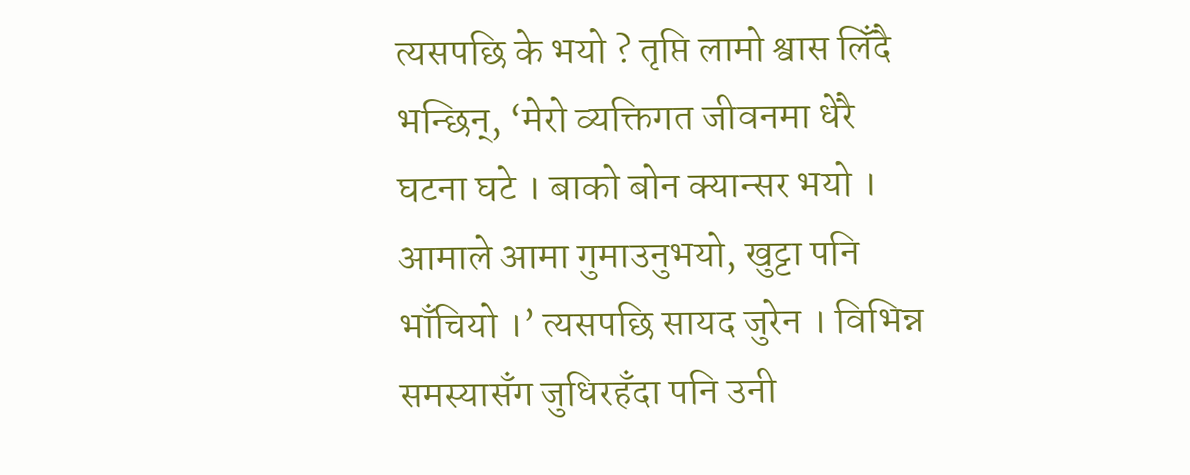त्यसपछि के भयो ? तृप्ति लामो श्वास लिँदै भन्छिन्, ‘मेरो व्यक्तिगत जीवनमा धेरै घटना घटे । बाको बोन क्यान्सर भयो । आमाले आमा गुमाउनुभयो, खुट्टा पनि भाँचियो ।’ त्यसपछि सायद जुरेन । विभिन्न समस्यासँग जुधिरहँदा पनि उनी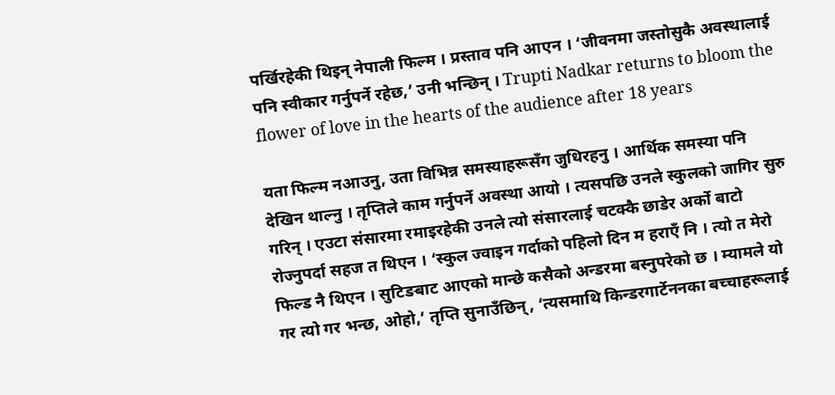पर्खिरहेकी थिइन् नेपाली फिल्म । प्रस्ताव पनि आएन । ‘जीवनमा जस्तोसुकै अवस्थालाई पनि स्वीकार गर्नुपर्ने रहेछ,’ उनी भन्छिन् । Trupti Nadkar returns to bloom the flower of love in the hearts of the audience after 18 years

यता फिल्म नआउनु, उता विभिन्न समस्याहरूसँग जुधिरहनु । आर्थिक समस्या पनि देखिन थाल्नु । तृप्तिले काम गर्नुपर्ने अवस्था आयो । त्यसपछि उनले स्कुलको जागिर सुरु गरिन् । एउटा संसारमा रमाइरहेकी उनले त्यो संसारलाई चटक्कै छाडेर अर्को बाटो रोज्नुपर्दा सहज त थिएन । ‘स्कुल ज्वाइन गर्दाको पहिलो दिन म हराएँ नि । त्यो त मेरो फिल्ड नै थिएन । सुटिङबाट आएको मान्छे कसैको अन्डरमा बस्नुपरेको छ । म्यामले यो गर त्यो गर भन्छ, ओहो,’ तृप्ति सुनाउँछिन्, ‘त्यसमाथि किन्डरगार्टेननका बच्चाहरूलाई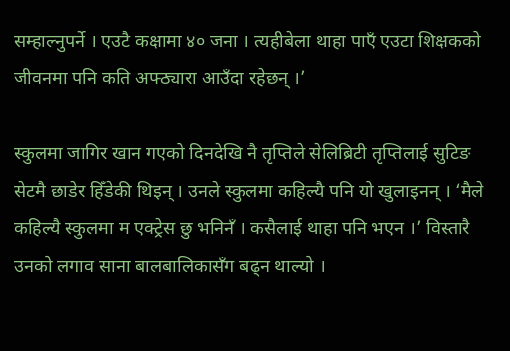सम्हाल्नुपर्ने । एउटै कक्षामा ४० जना । त्यहीबेला थाहा पाएँ एउटा शिक्षकको जीवनमा पनि कति अफ्ठ्यारा आउँदा रहेछन् ।’

स्कुलमा जागिर खान गएको दिनदेखि नै तृप्तिले सेलिब्रिटी तृप्तिलाई सुटिङ सेटमै छाडेर हिँडेकी थिइन् । उनले स्कुलमा कहिल्यै पनि यो खुलाइनन् । ‘मैले कहिल्यै स्कुलमा म एक्ट्रेस छु भनिनँ । कसैलाई थाहा पनि भएन ।’ विस्तारै उनको लगाव साना बालबालिकासँग बढ्न थाल्यो ।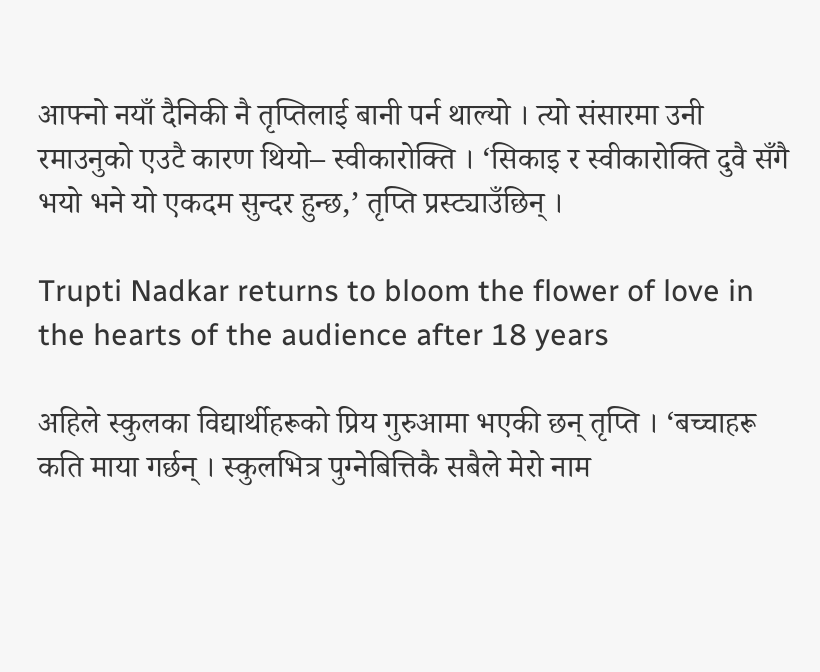आफ्नो नयाँ दैनिकी नै तृप्तिलाई बानी पर्न थाल्यो । त्यो संसारमा उनी रमाउनुको एउटै कारण थियो– स्वीकारोक्ति । ‘सिकाइ र स्वीकारोक्ति दुवै सँगै भयो भने यो एकदम सुन्दर हुन्छ,’ तृप्ति प्रस्ट्याउँछिन् ।

Trupti Nadkar returns to bloom the flower of love in the hearts of the audience after 18 years

अहिले स्कुलका विद्यार्थीहरूको प्रिय गुरुआमा भएकी छन् तृप्ति । ‘बच्चाहरू कति माया गर्छन् । स्कुलभित्र पुग्नेबित्तिकै सबैले मेरो नाम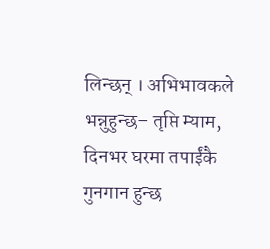लिन्छन् । अभिभावकले भन्नुहुन्छ– तृप्ति म्याम, दिनभर घरमा तपाईंकै गुनगान हुन्छ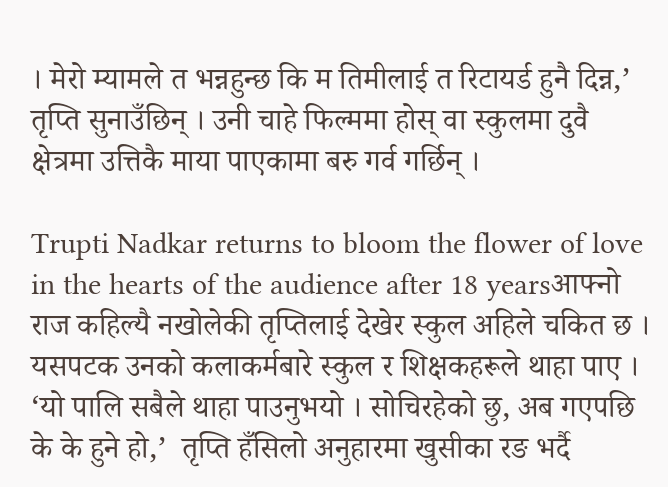। मेरो म्यामले त भन्नहुन्छ कि म तिमीलाई त रिटायर्ड हुनै दिन्न,’ तृप्ति सुनाउँछिन् । उनी चाहे फिल्ममा होस् वा स्कुलमा दुवै क्षेत्रमा उत्तिकै माया पाएकामा बरु गर्व गर्छिन् ।

Trupti Nadkar returns to bloom the flower of love in the hearts of the audience after 18 yearsआफ्नो राज कहिल्यै नखोलेकी तृप्तिलाई देखेर स्कुल अहिले चकित छ । यसपटक उनको कलाकर्मबारे स्कुल र शिक्षकहरूले थाहा पाए । ‘यो पालि सबैले थाहा पाउनुभयो । सोचिरहेको छु, अब गएपछि के के हुने हो,’  तृप्ति हँसिलो अनुहारमा खुसीका रङ भर्दै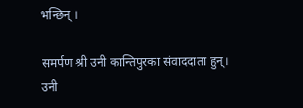भन्छिन् ।

समर्पण श्री उनी कान्तिपुरका संवाददाता हुन्। उनी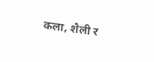कला, शैली र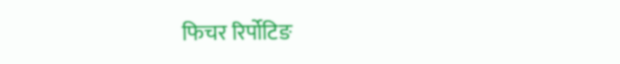फिचर रिर्पोटिङ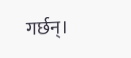गर्छन्।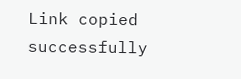Link copied successfully